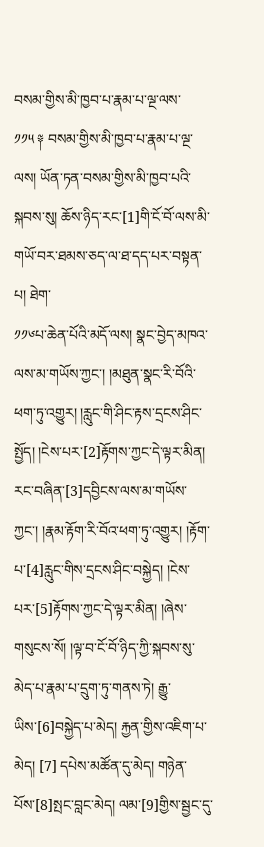བསམ་གྱིས་མི་ཁྱབ་པ་རྣམ་པ་ལྔ་ལས་
༡༡༥ ༈ བསམ་གྱིས་མི་ཁྱབ་པ་རྣམ་པ་ལྔ་ལས། ཡོན་ཏན་བསམ་གྱིས་མི་ཁྱབ་པའི་སྐབས་སུ། ཆོས་ཉིད་རང་[1]གི་ངོ་བོ་ལས་མི་གཡོ་བར་ཐམས་ཅད་ལ་ཐ་དད་པར་བསྟན་པ། ཐེག་
༡༡༦པ་ཆེན་པོའི་མདོ་ལས། སྣང་བྱེད་མཁའ་ལས་མ་གཡོས་ཀྱང་། །མཐུན་སྣང་རི་བོའི་ཕག་ཏུ་འགྱུར། །རླུང་གི་ཤིང་རྟས་དྲངས་ཤིང་སྤྱོད། །ངེས་པར་[2]རྟོགས་ཀྱང་དེ་ལྟར་མིན། རང་བཞིན་[3]དབྱིངས་ལས་མ་གཡོས་ཀྱང་། །རྣམ་རྟོག་རི་བོའ་ཕག་ཏུ་འགྱུར། །རྟོག་པ་[4]རླུང་གིས་དྲངས་ཤིང་བསྐྱེད། །ངེས་པར་[5]རྟོགས་ཀྱང་དེ་ལྟར་མིན། །ཞེས་གསུངས་སོ། །ལྟ་བ་ངོ་བོ་ཉིད་ཀྱི་སྐབས་སུ་མེད་པ་རྣམ་པ་དྲུག་ཏུ་གནས་ཏེ། རྒྱུ་ཡིས་[6]བསྐྱེད་པ་མེད། རྐྱན་གྱིས་འཇིག་པ་མེད། [7] དཔེས་མཚོན་དུ་མེད། གཉེན་པོས་[8]སྤང་བླང་མེད། ལམ་[9]གྱིས་སྦྱང་དུ་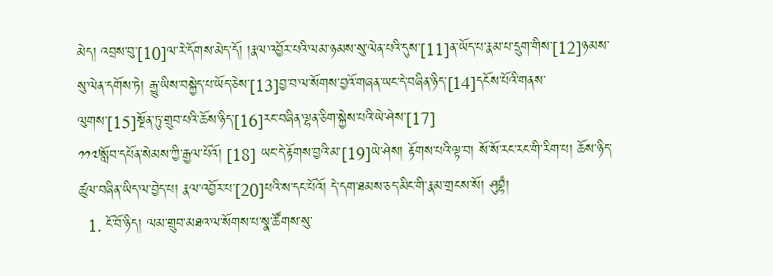མེད། འབྲས་བུ་[10]ལ་རེ་དོགས་མེད་དོ། །རྣལ་འབྱོར་པའི་ལམ་ཉམས་སུ་ལེན་པའི་དུས་[11]ན་ཡོད་པ་རྣམ་པ་དྲུག་གིས་[12]ཉམས་སུ་ལེན་དགོས་ཏེ། རྒྱུ་ཡིས་བསྐྱེད་པ་ཡོད་ཅེས་[13]བྱ་བ་ལ་སོགས་བྱའོ་གཞན་ཡང་དེ་བཞིན་ཉིད་[14]དངོས་པོའི་གནས་ལུགས་[15]སྔོན་ཏུ་གྲུབ་པའི་ཆོས་ཉིད་[16]རང་བཞིན་ལྷན་ཅིག་སྐྱེས་པའི་ཡེ་ཤེས་[17]
༡༡༧སློབ་དཔོན་སེམས་ཀྱི་རྒྱལ་པོའོ། [18] ཡང་དེ་རྟོགས་བྱའི་མ་[19]ཡེ་ཤེས། རྟོགས་པའི་ལྟ་བ། སོ་སོ་རང་རང་གི་རིག་པ། ཆོས་ཉིད་ཚུལ་བཞིན་ཡིད་ལ་བྱེད་པ། རྣལ་འབྱོར་པ་[20]པའི་ས་དང་པོའོ། དེ་དག་ཐམས་ཅད་མིང་གི་རྣམ་གྲངས་སོ། ཤུབྷྃ།
  1. ངོ་བོ་ཉིད། ལམ་གྲུབ་མཐའ་ལ་སོགས་པ་སྣ་ཚོགས་སུ་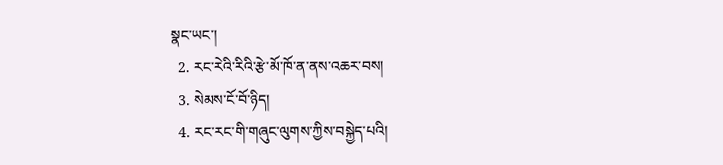སྣང་ཡང་།
  2. རང་རེའི་རིའི་རྩེ་མོ་ཁོ་ན་ནས་འཆར་བས།
  3. སེམས་ངོ་བོ་ཉིད།
  4. རང་རང་གི་གཞུང་ལུགས་ཀྱིས་བསྐྱེད་པའི།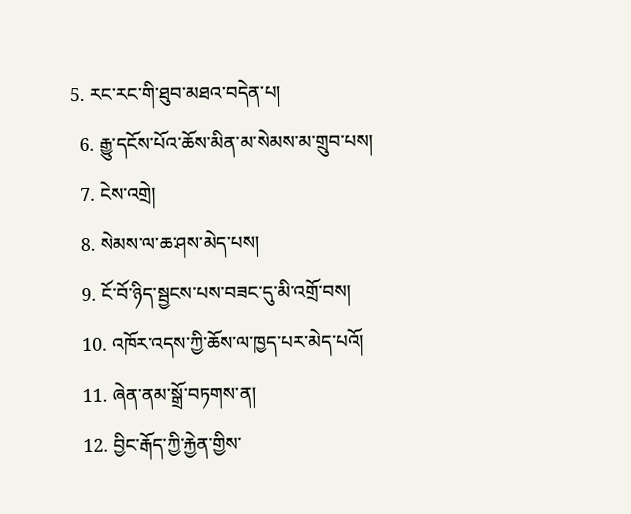5. རང་རང་གི་ཐུབ་མཐའ་བདེན་པ།
  6. རྒྱུ་དངོས་པོའ་ཆོས་མིན་མ་སེམས་མ་གྲུབ་པས།
  7. ངེས་འགྲེ།
  8. སེམས་ལ་ཆ་ཤས་མེད་པས།
  9. ངོ་བོ་ཉིད་སྦྱངས་པས་བཟང་དུ་མི་འགྲོ་བས།
  10. འཁོར་འདས་ཀྱི་ཆོས་ལ་ཁྱད་པར་མེད་པའོ།
  11. ཞེན་ནམ་སྒྲོ་བཏགས་ན།
  12. བྱིང་རྒོད་ཀྱི་རྐྱེན་གྱིས་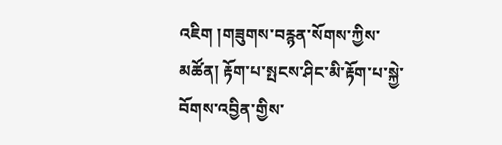འཇིག །གཟུགས་བརྙན་སོགས་ཀྱིས་མཚོན། རྟོག་པ་སྤངས་ཤིང་མི་རྟོག་པ་སྐྱེ་བོགས་འབྱིན་གྱིས་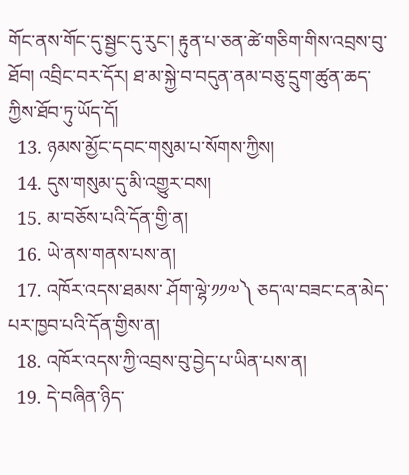གོང་ནས་གོང་དུ་སྦྱང་དུ་རུང་། རྟུན་པ་ཅན་ཚེ་གཅིག་གིས་འབྲས་བུ་ཐོབ། འབྲིང་བར་དོར། ཐ་མ་སྐྱེ་བ་བདུན་ནམ་བཅུ་དྲུག་ཚུན་ཆད་ཀྱིས་ཐོབ་ཏུ་ཡོད་དོ།
  13. ཉམས་མྱོང་དབང་གསུམ་པ་སོགས་ཀྱིས།
  14. དུས་གསུམ་དུ་མི་འགྱུར་བས།
  15. མ་བཅོས་པའི་དོན་གྱི་ན།
  16. ཡེ་ནས་གནས་པས་ན།
  17. འཁོར་འདས་ཐམས་ ཤོག་ལྷེ་༡༡༧༽ ཅད་ལ་བཟང་ངན་མེད་པར་ཁྱབ་པའི་དོན་གྱིས་ན།
  18. འཁོར་འདས་ཀྱི་འབྲས་བུ་བྱེད་པ་ཡིན་པས་ན།
  19. དེ་བཞིན་ཉིད་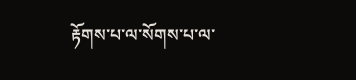རྟོགས་པ་ལ་སོགས་པ་ལ་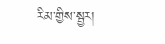རིམ་གྱིས་སྦྱར།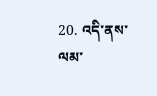20. འདི་ནས་ལམ་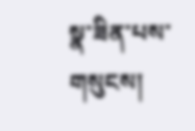སྣ་ཟིན་པས་གསུངས།